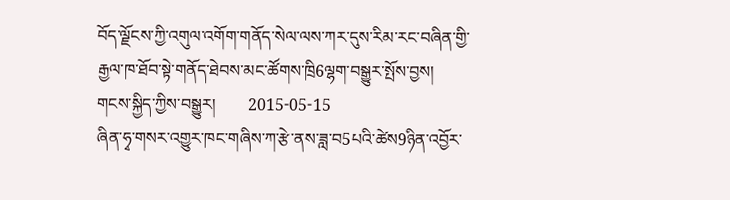བོད་ལྗོངས་ཀྱི་འགུལ་འགོག་གནོད་སེལ་ལས་ཀར་དུས་རིམ་རང་བཞིན་གྱི་རྒྱལ་ཁ་ཐོབ་སྟེ་གནོད་ཐེབས་མང་ཚོགས་ཁྲི6ལྷག་བསྒྱུར་སྤོས་བྱས།
གངས་སྐྱིད་ཀྱིས་བསྒྱུར།        2015-05-15
ཞིན་ཧྭ་གསར་འགྱུར་ཁང་གཞིས་ཀ་རྩེ་ནས་ཟླ་བ5པའི་ཚེས9ཉིན་འབྱོར་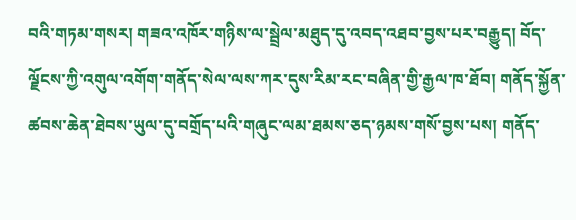བའི་གཏམ་གསར། གཟའ་འཁོར་གཉིས་ལ་སྦྲེལ་མཐུད་དུ་འབད་འཐབ་བྱས་པར་བརྒྱུད། བོད་ལྗོངས་ཀྱི་འགུལ་འགོག་གནོད་སེལ་ལས་ཀར་དུས་རིམ་རང་བཞིན་གྱི་རྒྱལ་ཁ་ཐོབ། གནོད་སྐྱོན་ཚབས་ཆེན་ཐེབས་ཡུལ་དུ་བགྲོད་པའི་གཞུང་ལམ་ཐམས་ཅད་ཉམས་གསོ་བྱས་པས། གནོད་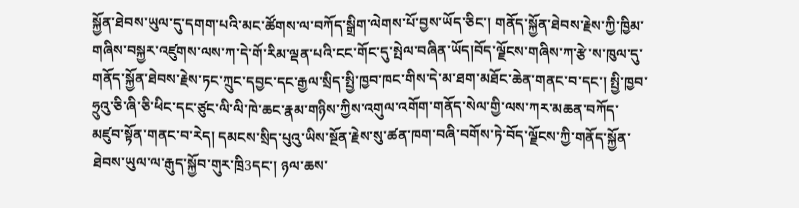སྐྱོན་ཐེབས་ཡུལ་དུ་དགག་པའི་མང་ཚོགས་ལ་བཀོད་སྒྲིག་ལེགས་པོ་བྱས་ཡོད་ཅིང་། གནོད་སྐྱོན་ཐེབས་རྗེས་ཀྱི་ཁྱིམ་གཞིས་བསྐྱར་འཛུགས་ལས་ཀ་དེ་གོ་རིམ་ལྡན་པའི་ངང་གོང་དུ་སྤེལ་བཞིན་ཡོད།བོད་ལྗོངས་གཞིས་ཀ་རྩེ་ས་ཁུལ་དུ་གནོད་སྐྱོན་ཐེབས་རྗེས་ཏང་ཀྲུང་དབྱང་དང་རྒྱལ་སྲིད་སྤྱི་ཁྱབ་ཁང་གིས་དེ་མ་ཐག་མཐོང་ཆེན་གནང་བ་དང་། སྤྱི་ཁྱབ་ཧྲུའུ་ཅི་ཞི་ཅི་ཕིང་དང་ཙུང་ལི་ལི་ཁེ་ཆང་རྣམ་གཉིས་ཀྱིས་འགུལ་འགོག་གནོད་སེལ་གྱི་ལས་ཀར་མཆན་བཀོད་མཛུབ་སྟོན་གནང་བ་རེད། དམངས་སྲིད་པུའུ་ཡིས་སྔོན་རྗེས་སུ་ཚན་ཁག་བཞི་བགོས་ཏེ་བོད་ལྗོངས་ཀྱི་གནོད་སྐྱོན་ཐེབས་ཡུལ་ལ་རྒུད་སྐྱོབ་གུར་ཁྲི3དང་། ཉལ་ཆས་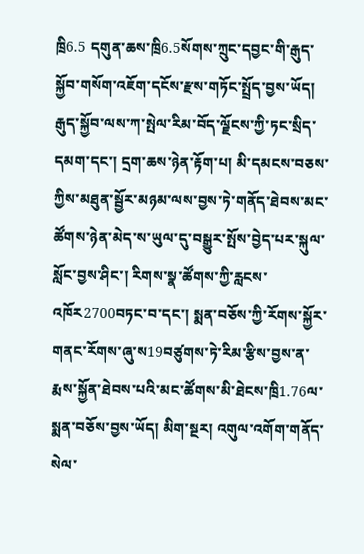ཁྲི6.5 དགུན་ཆས་ཁྲི6.5སོགས་ཀྲུང་དབྱང་གི་རྒུད་སྐྱོབ་གསོག་འཇོག་དངོས་རྫས་གཏོང་སྤྲོད་བྱས་ཡོད།
རྒུད་སྐྱོབ་ལས་ཀ་སྤེལ་རིམ་བོད་ལྗོངས་ཀྱི་ཏང་སྲིད་དམག་དང་། དྲག་ཆས་ཉེན་རྟོག་པ། མི་དམངས་བཅས་ཀྱིས་མཐུན་སྦྱོར་མཉམ་ལས་བྱས་ཏེ་གནོད་ཐེབས་མང་ཚོགས་ཉེན་མེད་ས་ཡུལ་དུ་བསྒྱུར་སྤོས་བྱེད་པར་སྐུལ་སློང་བྱས་ཤིང་། རིགས་སྣ་ཚོགས་ཀྱི་རླངས་འཁོར2700བཏང་བ་དང་། སྨན་བཅོས་ཀྱི་རོགས་སྐྱོར་གནང་རོགས་ཞུ་ས19བཙུགས་ཏེ་རིམ་རྩིས་བྱས་ན་རྨས་སྐྱོན་ཐེབས་པའི་མང་ཚོགས་མི་ཐེངས་ཁྲི1.76ལ་སྨན་བཅོས་བྱས་ཡོད། མིག་སྔར། འགུལ་འགོག་གནོད་སེལ་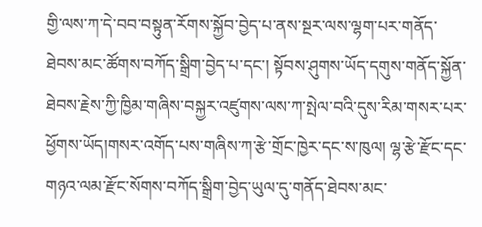གྱི་ལས་ཀ་དེ་བབ་བསྟུན་རོགས་སྐྱོབ་བྱེད་པ་ནས་སྔར་ལས་ལྷག་པར་གནོད་ཐེབས་མང་ཚོགས་བཀོད་སྒྲིག་བྱེད་པ་དང་། སྟོབས་ཤུགས་ཡོད་དགུས་གནོད་སྐྱོན་ཐེབས་རྗེས་ཀྱི་ཁྱིམ་གཞིས་བསྐྱར་འཛུགས་ལས་ཀ་སྤེལ་བའི་དུས་རིམ་གསར་པར་ཕྱོགས་ཡོད།གསར་འགོད་པས་གཞིས་ཀ་རྩེ་གྲོང་ཁྱེར་དང་ས་ཁུལ། ལྷ་རྩེ་རྫོང་དང་གཉའ་ལམ་རྫོང་སོགས་བཀོད་སྒྲིག་བྱེད་ཡུལ་དུ་གནོད་ཐེབས་མང་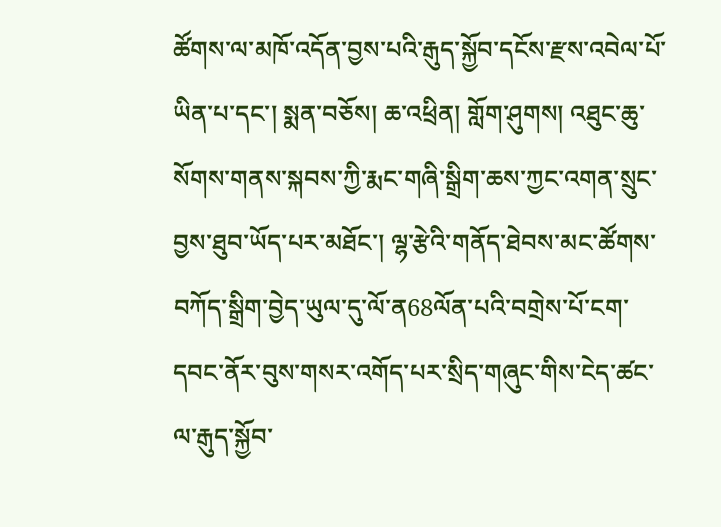ཚོགས་ལ་མཁོ་འདོན་བྱས་པའི་རྒུད་སྐྱོབ་དངོས་རྫས་འབེལ་པོ་ཡིན་པ་དང་། སྨན་བཅོས། ཆ་འཕྲིན། གློག་ཤུགས། འཐུང་ཆུ་སོགས་གནས་སྐབས་ཀྱི་རྨང་གཞི་སྒྲིག་ཆས་ཀྱང་འགན་སྲུང་བྱས་ཐུབ་ཡོད་པར་མཐོང་། ལྷ་རྩེའི་གནོད་ཐེབས་མང་ཚོགས་བཀོད་སྒྲིག་བྱེད་ཡུལ་དུ་ལོ་ན68ལོན་པའི་བགྲེས་པོ་ངག་དབང་ནོར་བུས་གསར་འགོད་པར་སྲིད་གཞུང་གིས་ངེད་ཚང་ལ་རྒུད་སྐྱོབ་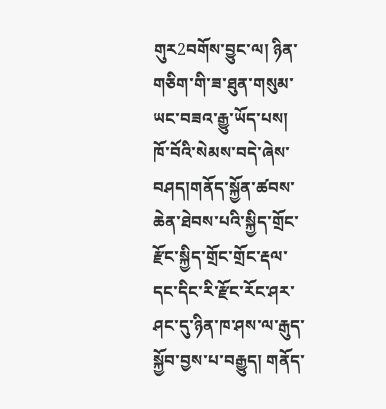གུར2བགོས་བྱུང་ལ། ཉིན་གཅིག་གི་ཟ་ཐུན་གསུམ་ཡང་བཟའ་རྒྱུ་ཡོད་པས། ཁོ་བོའི་སེམས་བདེ་ཞེས་བཤད།གནོད་སྐྱོན་ཚབས་ཆེན་ཐེབས་པའི་སྐྱིད་གྲོང་རྫོང་སྐྱིད་གྲོང་གྲོང་རྡལ་དང་དིང་རི་རྫོང་རོང་ཤར་ཤང་དུ་ཉིན་ཁ་ཤས་ལ་རྒུད་སྐྱོབ་བྱས་པ་བརྒྱུད། གནོད་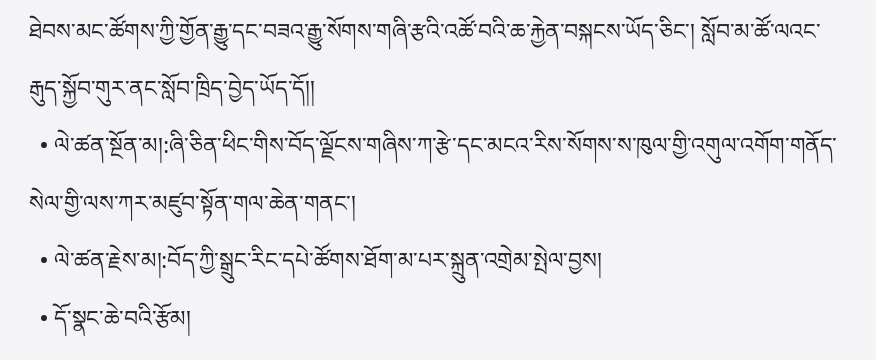ཐེབས་མང་ཚོགས་ཀྱི་གྱོན་རྒྱུ་དང་བཟའ་རྒྱུ་སོགས་གཞི་རྩའི་འཚོ་བའི་ཆ་རྐྱེན་བསྐངས་ཡོད་ཅིང་། སློབ་མ་ཚོ་ལའང་རྒུད་སྐྱོབ་གུར་ནང་སློབ་ཁྲིད་བྱེད་ཡོད་དོ།།
  • ལེ་ཚན་སྔོན་མ།:ཞི་ཅིན་ཕིང་གིས་བོད་ལྗོངས་གཞིས་ཀ་རྩེ་དང་མངའ་རིས་སོགས་ས་ཁུལ་གྱི་འགུལ་འགོག་གནོད་སེལ་གྱི་ལས་ཀར་མཛུབ་སྟོན་གལ་ཆེན་གནང་།
  • ལེ་ཚན་རྗེས་མ།:བོད་ཀྱི་སྒྲུང་རིང་དཔེ་ཚོགས་ཐོག་མ་པར་སྐྲུན་འགྲེམ་སྤེལ་བྱས།
  • དོ་སྣང་ཆེ་བའི་རྩོམ།